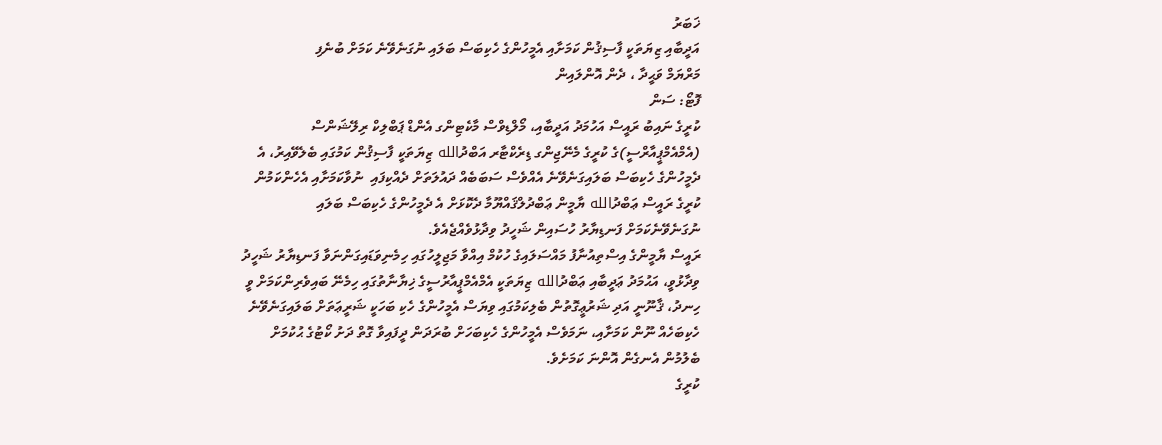ޚަބަރު
އަދީބާއި ޒިޔަތަކީ ފާސިޤުން ކަމަށާއި އެމީހުންގެ ހެކިބަސް ބަލައި ނުގަނެވޭނެ ކަމަށް ބުނެފި
މަރްޔަމް ވަޙީދާ ، ދެން އޮންލައިން
ފޮޓޯ: ސަން
ކުރީގެ ނައިބު ރައީސް އަހުމަދު އަދީބާއި، މޯލްޑިވްސް މާކެޓިންގ އެންޑް ޕަބްލިކް ރިލޭޝަންސް (އެމްއެމްޕީއާރްސީ)ގެ ކުރީގެ މެނޭޖިންގ ޑިރެކްޓާރ އަބްދުالله ޒިޔަތަކީ ފާސިޤުން ކަމުގައި ބެލެވޭއިރު، އެ ދެމީހުންގެ ހެކިބަސް ބަލައިގަނެވޭނެ އެއްވެސް ސަބަބެއް ދައުލަތަށް ދެއްކިފައި  ނުވާކަމަށާއި އެހެންކަމުން ކުރީގެ ރައީސް ޢަބްދުالله ޔާމީން ޢަބްދުލްޤައްޔޫމާ ދެކޮޅަށް އެ ދެމީހުންގެ ހެކިބަސް ބަލައި  ނުގަނެވޭނެކަމަށް ފަނޑިޔާރު ހުސައިން ޝަހީދު ވިދާޅުވެއްޖެއެވެ.
ރައީސް ޔާމީންގެ އިސްތިއުނާފު މައްސަލައިގެ ހުކުމް އިއްވާ މަޖިލީހުގައި ހިމެނިވަޑައިގަންނަވާ ފަނޑިޔާރު ޝަހީދު ވިދާޅުވީ، އަޙުމަދު ޢަދީބާއި ޢަބްދުالله ޒިޔަތަކީ އެމްއެމްޕީއާރުސީގެ ޚިޔާނާތުގައި ހިމެނޭ ބައިވެރިންކަމަށް ވީ ހިނދު، ޤާނޫނީ އަދި ޝަރުޢީގޮތުން ބެލިކަމުގައި ވިޔަސް އެމީހުންގެ ހެކި ބަހަކީ ޝަރީޢަތަށް ބަލައިގަނެވޭނެ ހެކިބަހެއް ނޫން ކަމަށާއި، ނަމަވެސް އެމީހުންގެ ހެކިބަހަށް ބުރަދަން ދީފައިވާ ގޮތް ދަށު ކޯޓުގެ ޙުކުމަށް ބެލުމުން އެނގެން އޮންނަ ކަމަށެވެ.
ކުރީގެ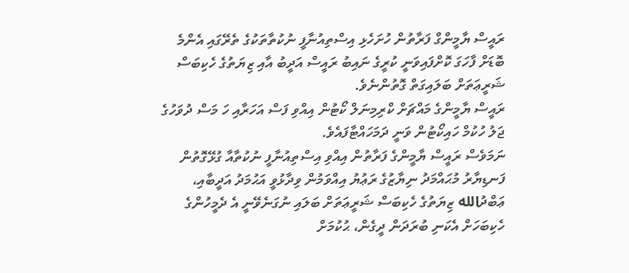ރައީސް ޔާމީންގް ފަރާތުން ހުށަހެޅި އިސްތިއުނާފީ ނުކުތާތަކުގެ ތެރޭގައި އެންމެ ބޮޑަށް ފާހަގަ ކޮށްފައިވަނީ ކުރީގެ ނައިބު ރައީސް އަދީބު އާއި ޒިޔަތުގެ ހެކިބަސް ޝަރީޢަތަށް ބަލައިގަތް ގޮތުންނެވެ.
ރައީސް ޔާމީންގެ މައްޗަށް ކްރިމިނަލް ކޯޓުން އިއްވި ފަސް އަހަރާއި ހަ މަސް ދުވަހުގެ ޖަލު ހުކުމް ހައިކޯޓުން ވަނީ ދަމަހައްޓާފައެވެ.
ނަމަވެސް ރައީސް ޔާމީންގެ ފަރާތުން އިއްވި އިސްތިއުނާފީ ނުކުތާއާ ގުޅޭގޮތުން ފަނޑިޔާރު މުޙައްމަދު ނިޔާޒުގެ ރަޢުޔު އިއްވަމުން ވިދާޅުވީ އަޙުމަދު އަދީބާއި، ޢަބްދުالله ޒިޔަތުގެ ހެކިބަސް ޝަރީޢަތަށް ބަލައި ނުގަނެވޭނީ އެ ދެމީހުންގެ ހެކިބަހަށް އެކަނި ބުރަދަން ދީގެން، ޙުކުމަށް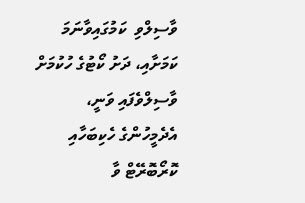ވާސިލްވި  ކަމުގައިވާނަމަ ކަމަށާއި، ދަށު ކޯޓުގެ ހުކުމަށް ވާސިލްވެފައި ވަނީ، އެދެމީހުންގެ ހެކިބަހާއި ކޮރޯބޮރޭޓް ވާ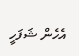އެހެން ޝަފަހީ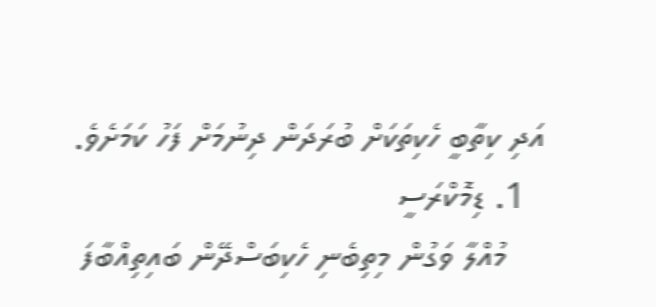އަދި ކިތާބީ ހެކިތަކަށް ބުރަދަން ދިނުމަށް ފަހު ކަމަށެވެ.
  1. ޑިމޮކްރަސީ
    މުއްލާ ވަގުން މިތިބެނި ހެކިބަސްދޭން ބައިތިއްބާފަ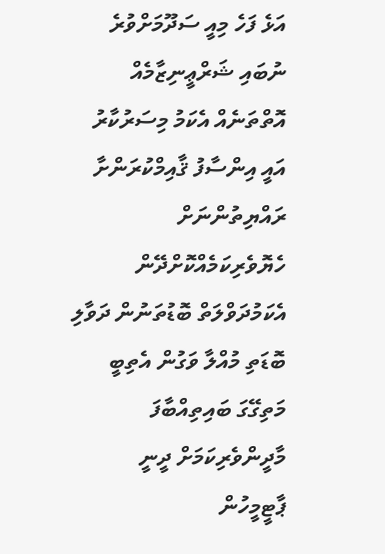އަޅެ ފަހެ މިއީ ސަދޫމަށްވުރެ ނުބައި ޝަރްޢީނިޒާމެއް އޮތްތަނެއް އެކަމު މިސަރުކާރު އައީ އިންސާފު ޤާއިމްކުރަންށާ ރައްޔިތުންނަށް ހެޔޮވެރިކަމެއްކޮށްދޭން އެކަމުދަވްލަތް ބޮޑުތަނުން ދަވާލި ބޮޑަތި މުއްލާ ވަގުން އެތިބީ މަތިގޭގަ ބައިތިއްބާފަ މާދީންވެރިކަމަށް ދީނީ ޕާޓީމީހުން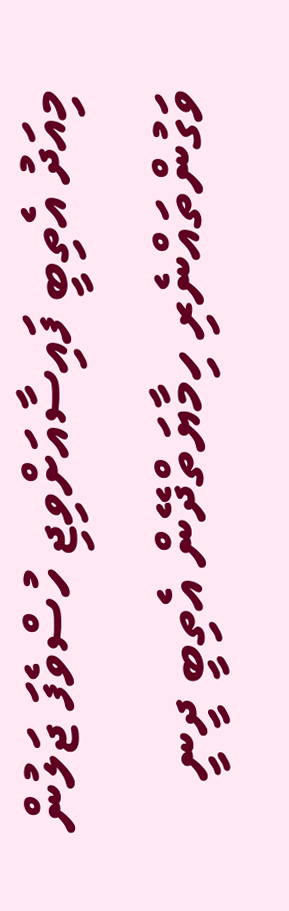މިއަދު އެތިބީ ފައިސާއަށްވިޖި ހުސްވެފަ ޖަލުން ވަގުންތައްނެރި ހިމާޔަތްދޭން އެތިބީ ދީނީ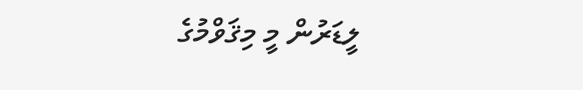ލީޑަރުން މީ މިޤަވްމުގެ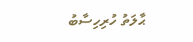ޙާލަތު ހުރިހިސާބު